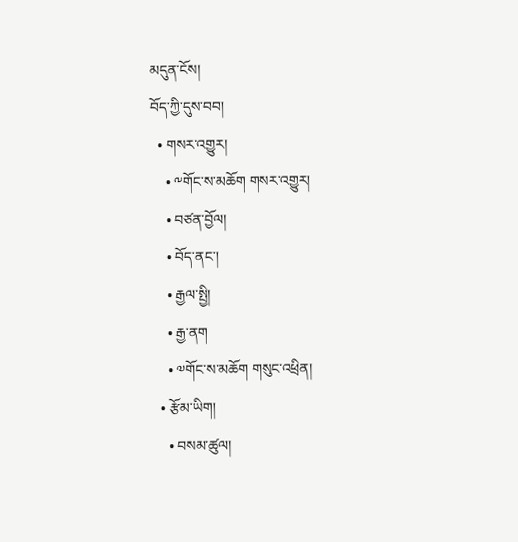མདུན་ངོས།
བོད་ཀྱི་དུས་བབ།
  • གསར་འགྱུར།
    • ༸གོང་ས་མཆོག གསར་འགྱུར།
    • བཙན་བྱོལ།
    • བོད་ནང་།
    • རྒྱལ་སྤྱི།
    • རྒྱ་ནག
    • ༧གོང་ས་མཆོག གསུང་འཕྲིན།
  • རྩོམ་ཡིག།
    • བསམ་ཚུལ།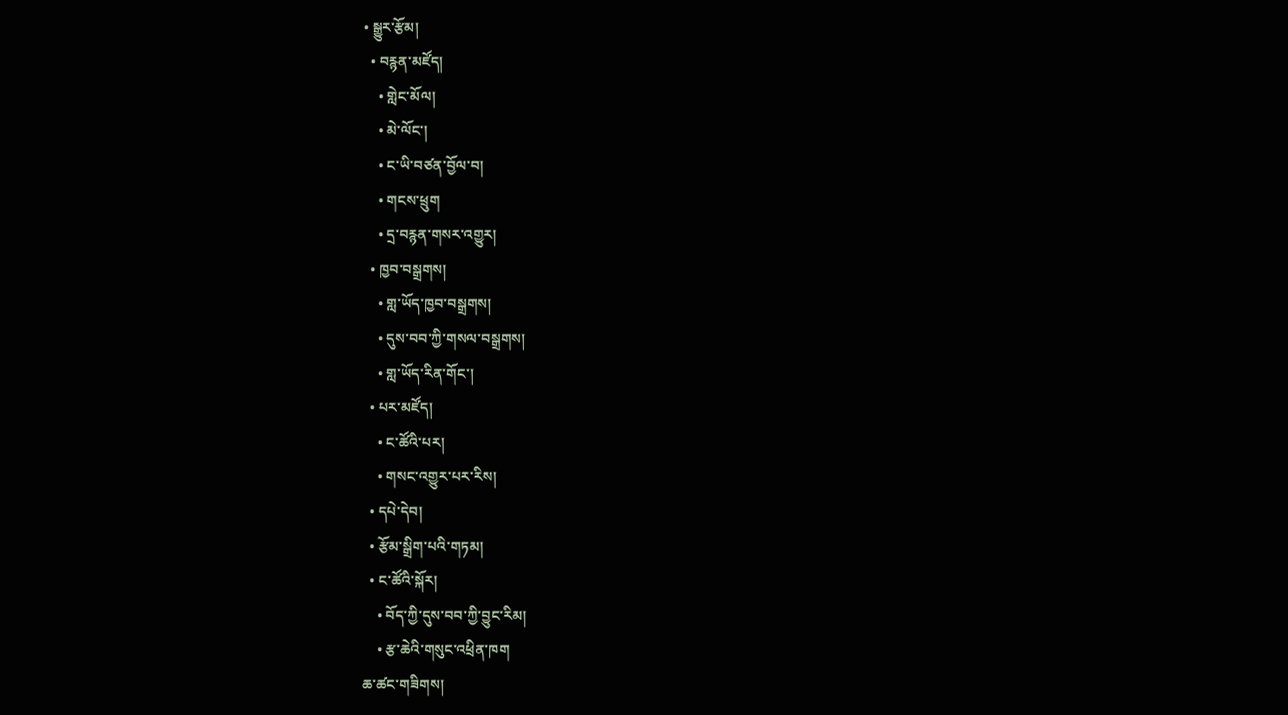• སྒྱུར་རྩོམ།
  • བརྙན་མཛོད།
    • གླེང་མོལ།
    • མེ་ལོང་།
    • ང་ཡི་བཙན་བྱོལ་བ།
    • གངས་ཕྲུག
    • དྲ་བརྙན་གསར་འགྱུར།
  • ཁྱབ་བསྒྲགས།
    • གླ་ཡོད་ཁྱབ་བསྒྲགས།
    • དུས་བབ་ཀྱི་གསལ་བསྒྲགས།
    • གླ་ཡོད་རིན་གོང་།
  • པར་མཛོད།
    • ང་ཚོའི་པར།
    • གསང་འགྱུར་པར་རིས།
  • དཔེ་དེབ།
  • རྩོམ་སྒྲིག་པའི་གཏམ།
  • ང་ཚོའི་སྐོར།
    • བོད་ཀྱི་དུས་བབ་ཀྱི་བྱུང་རིམ།
    • རྩ་ཆེའི་གསུང་འཕྲིན་ཁག
ཆ་ཚང་གཟིགས།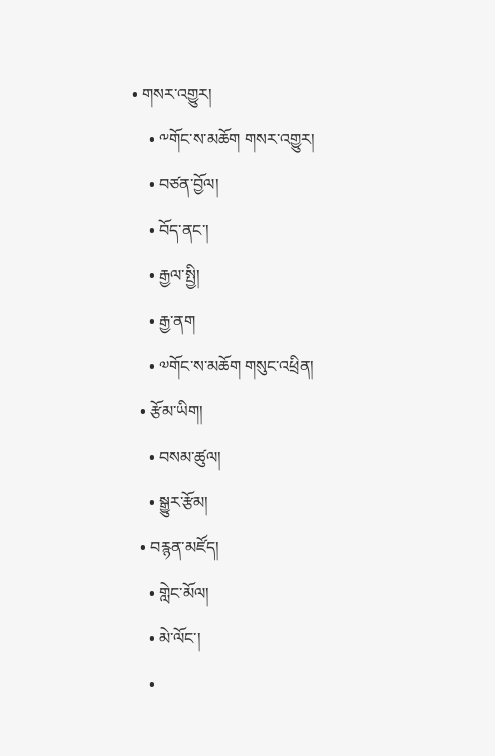• གསར་འགྱུར།
    • ༸གོང་ས་མཆོག གསར་འགྱུར།
    • བཙན་བྱོལ།
    • བོད་ནང་།
    • རྒྱལ་སྤྱི།
    • རྒྱ་ནག
    • ༧གོང་ས་མཆོག གསུང་འཕྲིན།
  • རྩོམ་ཡིག།
    • བསམ་ཚུལ།
    • སྒྱུར་རྩོམ།
  • བརྙན་མཛོད།
    • གླེང་མོལ།
    • མེ་ལོང་།
    •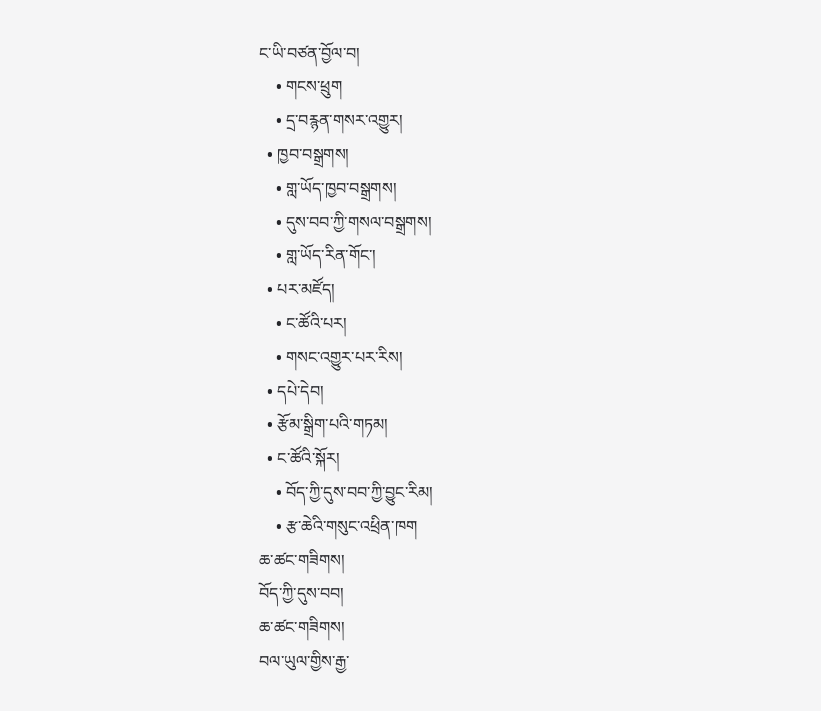ང་ཡི་བཙན་བྱོལ་བ།
    • གངས་ཕྲུག
    • དྲ་བརྙན་གསར་འགྱུར།
  • ཁྱབ་བསྒྲགས།
    • གླ་ཡོད་ཁྱབ་བསྒྲགས།
    • དུས་བབ་ཀྱི་གསལ་བསྒྲགས།
    • གླ་ཡོད་རིན་གོང་།
  • པར་མཛོད།
    • ང་ཚོའི་པར།
    • གསང་འགྱུར་པར་རིས།
  • དཔེ་དེབ།
  • རྩོམ་སྒྲིག་པའི་གཏམ།
  • ང་ཚོའི་སྐོར།
    • བོད་ཀྱི་དུས་བབ་ཀྱི་བྱུང་རིམ།
    • རྩ་ཆེའི་གསུང་འཕྲིན་ཁག
ཆ་ཚང་གཟིགས།
བོད་ཀྱི་དུས་བབ།
ཆ་ཚང་གཟིགས།
བལ་ཡུལ་གྱིས་རྒྱ་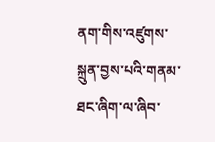ནག་གིས་འཛུགས་སྐྲུན་བྱས་པའི་གནམ་ཐང་ཞིག་ལ་ཞིབ་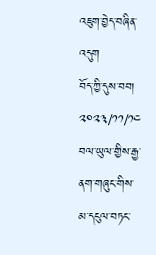འཇུག་བྱེད་བཞིན་འདུག
བོད་ཀྱི་དུས་བབ།
༢༠༢༣/༡༡/༡༤
བལ་ཡུལ་གྱིས་རྒྱ་ནག་གཞུང་གིས་མ་དངུལ་བཏང་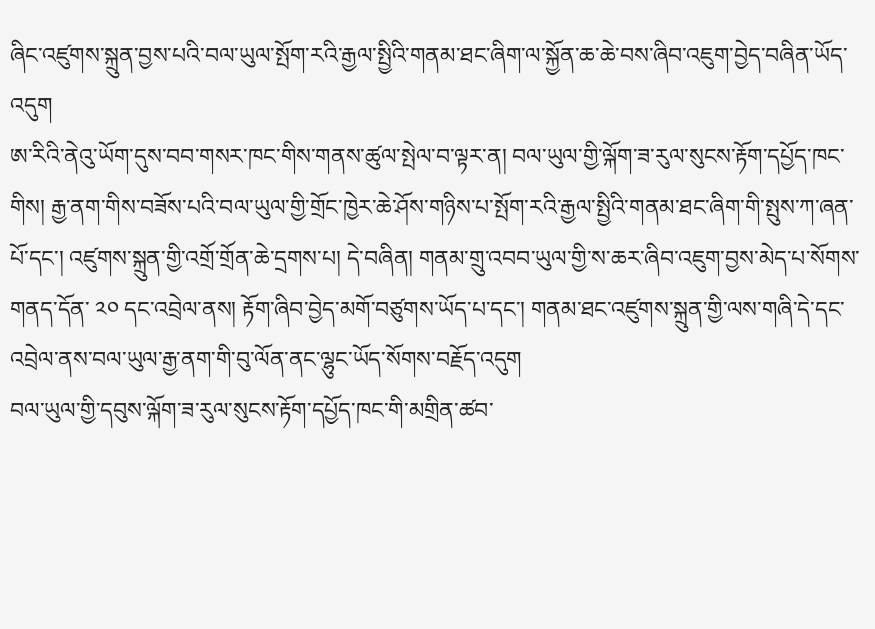ཞིང་འཛུགས་སྐྲུན་བྱས་པའི་བལ་ཡུལ་སྤོག་རའི་རྒྱལ་སྤྱིའི་གནམ་ཐང་ཞིག་ལ་སྐྱོན་ཆ་ཆེ་བས་ཞིབ་འཇུག་བྱེད་བཞིན་ཡོད་འདུག
ཨ་རིའི་ནེའུ་ཡོག་དུས་བབ་གསར་ཁང་གིས་གནས་ཚུལ་སྤེལ་བ་ལྟར་ན། བལ་ཡུལ་གྱི་ལྐོག་ཟ་རུལ་སུངས་རྟོག་དཔྱོད་ཁང་གིས། རྒྱ་ནག་གིས་བཟོས་པའི་བལ་ཡུལ་གྱི་གྲོང་ཁྱེར་ཆེ་ཤོས་གཉིས་པ་སྤོག་རའི་རྒྱལ་སྤྱིའི་གནམ་ཐང་ཞིག་གི་སྤུས་ཀ་ཞན་པོ་དང་། འཛུགས་སྐྲུན་གྱི་འགྲོ་གྲོན་ཆེ་དྲགས་པ། དེ་བཞིན། གནམ་གྲུ་འབབ་ཡུལ་གྱི་ས་ཆར་ཞིབ་འཇུག་བྱས་མེད་པ་སོགས་གནད་དོན་ ༢༠ དང་འབྲེལ་ནས། རྟོག་ཞིབ་བྱེད་མགོ་བཙུགས་ཡོད་པ་དང་། གནམ་ཐང་འཛུགས་སྐྲུན་གྱི་ལས་གཞི་དེ་དང་འབྲེལ་ནས་བལ་ཡུལ་རྒྱ་ནག་གི་བུ་ལོན་ནང་ལྷུང་ཡོད་སོགས་བརྗོད་འདུག
བལ་ཡུལ་གྱི་དབུས་ལྐོག་ཟ་རུལ་སུངས་རྟོག་དཔྱོད་ཁང་གི་མགྲིན་ཚབ་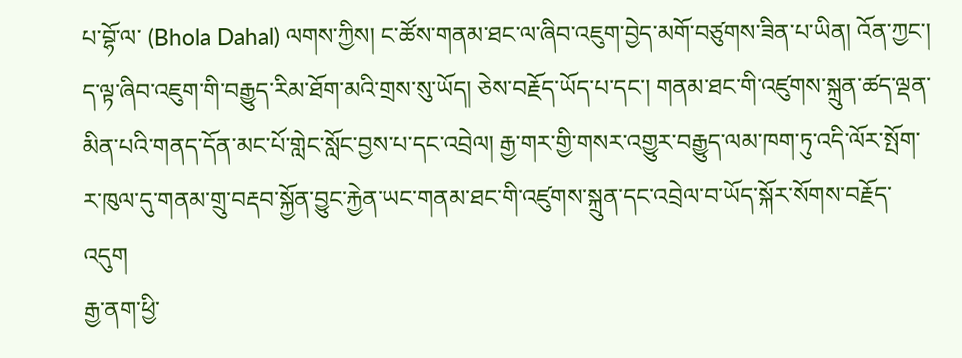པ་བྷོ་ལ་ (Bhola Dahal) ལགས་ཀྱིས། ང་ཚོས་གནམ་ཐང་ལ་ཞིབ་འཇུག་བྱེད་མགོ་བཙུགས་ཟིན་པ་ཡིན། འོན་ཀྱང་། ད་ལྟ་ཞིབ་འཇུག་གི་བརྒྱུད་རིམ་ཐོག་མའི་གྲས་སུ་ཡོད། ཅེས་བརྗོད་ཡོད་པ་དང་། གནམ་ཐང་གི་འཛུགས་སྐྲུན་ཚད་ལྡན་མིན་པའི་གནད་དོན་མང་པོ་གླེང་སློང་བྱས་པ་དང་འབྲེལ། རྒྱ་གར་གྱི་གསར་འགྱུར་བརྒྱུད་ལམ་ཁག་ཏུ་འདི་ལོར་སྤོག་ར་ཁུལ་དུ་གནམ་གྲུ་བརྡབ་སྐྱོན་བྱུང་རྐྱེན་ཡང་གནམ་ཐང་གི་འཛུགས་སྐྲུན་དང་འབྲེལ་བ་ཡོད་སྐོར་སོགས་བརྗོད་འདུག
རྒྱ་ནག་ཕྱི་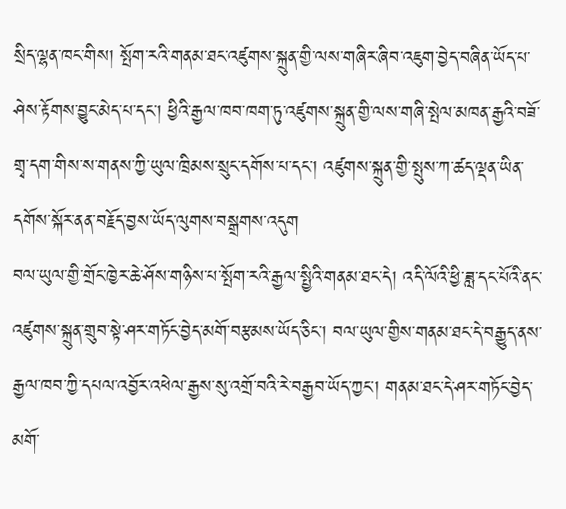སྲིད་ལྷན་ཁང་གིས། སྤོག་རའི་གནམ་ཐང་འཛུགས་སྐྲུན་གྱི་ལས་གཞིར་ཞིབ་འཇུག་བྱེད་བཞིན་ཡོད་པ་ཤེས་རྟོགས་བྱུང་མེད་པ་དང་། ཕྱིའི་རྒྱལ་ཁབ་ཁག་ཏུ་འཛུགས་སྐྲུན་གྱི་ལས་གཞི་སྤེལ་མཁན་རྒྱའི་བཟོ་གྲྭ་དག་གིས་ས་གནས་ཀྱི་ཡུལ་ཁྲིམས་སྲུང་དགོས་པ་དང་། འཛུགས་སྐྲུན་གྱི་སྤུས་ཀ་ཚད་ལྡན་ཡིན་དགོས་སྐོར་ནན་བརྗོད་བྱས་ཡོད་ལུགས་བསྒྲགས་འདུག
བལ་ཡུལ་གྱི་གྲོང་ཁྱེར་ཆེ་ཤོས་གཉིས་པ་སྤོག་རའི་རྒྱལ་སྤྱིའི་གནམ་ཐང་དེ། འདི་ལོའི་ཕྱི་ཟླ་དང་པོའི་ནང་འཛུགས་སྐྲུན་གྲུབ་སྟེ་ཤར་གཏོང་བྱེད་མགོ་བརྩམས་ཡོད་ཅིང་། བལ་ཡུལ་གྱིས་གནམ་ཐང་དེ་བརྒྱུད་ནས་རྒྱལ་ཁབ་ཀྱི་དཔལ་འབྱོར་འཕེལ་རྒྱས་སུ་འགྲོ་བའི་རེ་བརྒྱབ་ཡོད་ཀྱང་། གནམ་ཐང་དེ་ཤར་གཏོང་བྱེད་མགོ་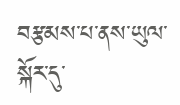བརྩམས་པ་ནས་ཡུལ་སྐོར་དུ་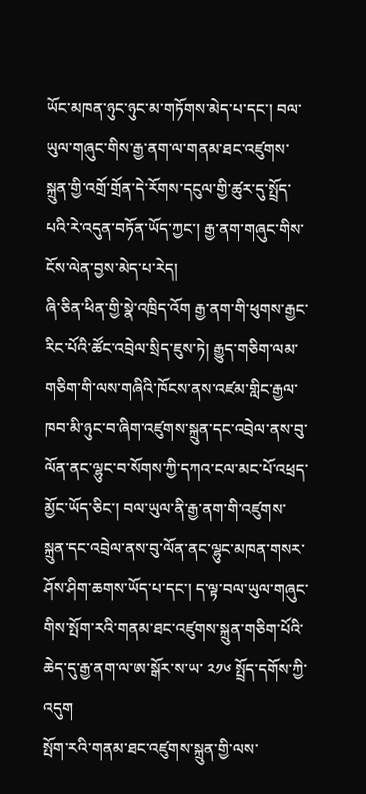ཡོང་མཁན་ཉུང་ཉུང་མ་གཏོགས་མེད་པ་དང་། བལ་ཡུལ་གཞུང་གིས་རྒྱ་ནག་ལ་གནམ་ཐང་འཛུགས་སྐྲུན་གྱི་འགྲོ་གྲོན་དེ་རོགས་དངུལ་གྱི་ཚུར་དུ་སྤྲོད་པའི་རེ་འདུན་བཏོན་ཡོད་ཀྱང་། རྒྱ་ནག་གཞུང་གིས་ངོས་ལེན་བྱས་མེད་པ་རེད།
ཞི་ཅིན་ཕིན་གྱི་སྣེ་འཁྲིད་འོག རྒྱ་ནག་གི་ཕུགས་རྒྱང་རིང་པོའི་ཚོང་འབྲེལ་སྲིད་ཇུས་ཏེ། རྒྱུད་གཅིག་ལམ་གཅིག་གི་ལས་གཞིའི་ཁོངས་ནས་འཛམ་གླིང་རྒྱལ་ཁབ་མི་ཉུང་བ་ཞིག་འཛུགས་སྐྲུན་དང་འབྲེལ་ནས་བུ་ལོན་ནང་ལྷུང་བ་སོགས་ཀྱི་དཀའ་ངལ་མང་པོ་འཕྲད་མྱོང་ཡོད་ཅིང་། བལ་ཡུལ་ནི་རྒྱ་ནག་གི་འཛུགས་སྐྲུན་དང་འབྲེལ་ནས་བུ་ལོན་ནང་ལྷུང་མཁན་གསར་ཤོས་ཤིག་ཆགས་ཡོད་པ་དང་། ད་ལྟ་བལ་ཡུལ་གཞུང་གིས་སྤོག་རའི་གནམ་ཐང་འཛུགས་སྐྲུན་གཅིག་པོའི་ཆེད་དུ་རྒྱ་ནག་ལ་ཨ་སྒོར་ས་ཡ་ ༢༡༦ སྤྲོད་དགོས་ཀྱི་འདུག
སྤོག་རའི་གནམ་ཐང་འཛུགས་སྐྲུན་གྱི་ལས་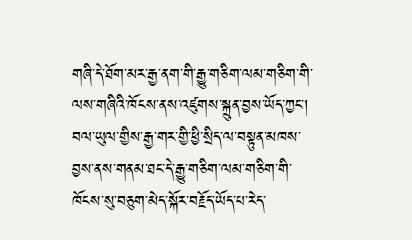གཞི་དེ་ཐོག་མར་རྒྱ་ནག་གི་རྒྱུ་གཅིག་ལམ་གཅིག་གི་ལས་གཞིའི་ཁོངས་ནས་འཛུགས་སྐྲུན་བྱས་ཡོད་ཀྱང་། བལ་ཡུལ་གྱིས་རྒྱ་གར་གྱི་ཕྱི་སྲིད་ལ་བསྟུན་མཁས་བྱས་ནས་གནམ་ཐང་དེ་རྒྱུ་གཅིག་ལམ་གཅིག་གི་ཁོངས་སུ་བཅུག་མེད་སྐོར་བརྗོད་ཡོད་པ་རེད་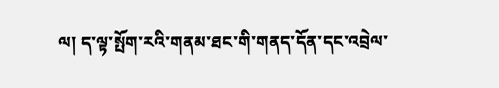ལ། ད་ལྟ་སྤོག་རའི་གནམ་ཐང་གི་གནད་དོན་དང་འབྲེལ་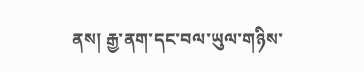ནས། རྒྱ་ནག་དང་བལ་ཡུལ་གཉིས་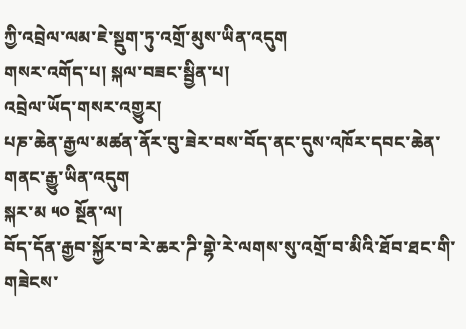ཀྱི་འབྲེལ་ལམ་ཇེ་སྡུག་ཏུ་འགྲོ་མུས་ཡིན་འདུག
གསར་འགོད་པ། སྐལ་བཟང་སྦྱིན་པ།
འབྲེལ་ཡོད་གསར་འགྱུར།
པཎ་ཆེན་རྒྱལ་མཚན་ནོར་བུ་ཟེར་བས་བོད་ནང་དུས་འཁོར་དབང་ཆེན་གནང་རྒྱུ་ཡིན་འདུག
སྐར་མ ༥༠ སྔོན་ལ།
བོད་དོན་རྒྱབ་སྐྱོར་བ་རེ་ཆར་ཌི་གྷེ་རེ་ལགས་སུ་འགྲོ་བ་མིའི་ཐོབ་ཐང་གི་གཟེངས་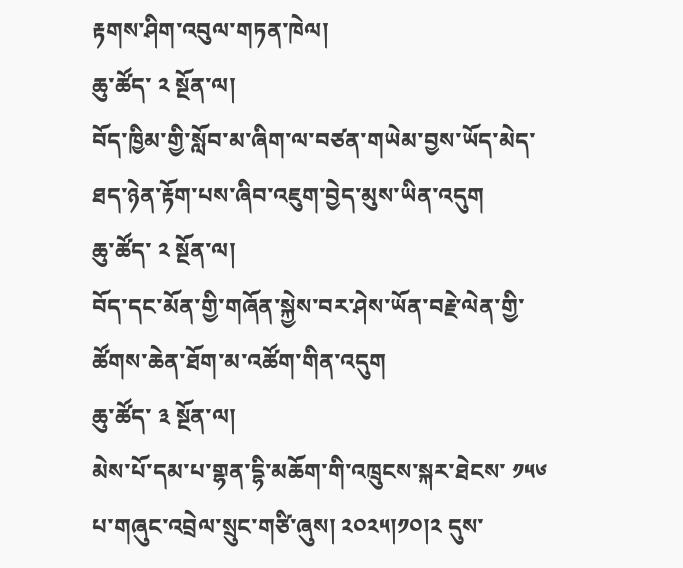རྟགས་ཤིག་འབུལ་གཏན་ཁེལ།
ཆུ་ཚོད་ ༢ སྔོན་ལ།
བོད་ཁྱིམ་གྱི་སློབ་མ་ཞིག་ལ་བཙན་གཡེམ་བྱས་ཡོད་མེད་ཐད་ཉེན་རྟོག་པས་ཞིབ་འཇུག་བྱེད་མུས་ཡིན་འདུག
ཆུ་ཚོད་ ༢ སྔོན་ལ།
བོད་དང་མོན་གྱི་གཞོན་སྐྱེས་བར་ཤེས་ཡོན་བརྗེ་ལེན་གྱི་ཚོགས་ཆེན་ཐོག་མ་འཚོག་གིན་འདུག
ཆུ་ཚོད་ ༣ སྔོན་ལ།
མེས་པོ་དམ་པ་གྷན་དྷི་མཆོག་གི་འཁྲུངས་སྐར་ཐེངས་ ༡༥༦ པ་གཞུང་འབྲེལ་སྲུང་གཙི་ཞུས། ༢༠༢༥།༡༠།༢ དུས་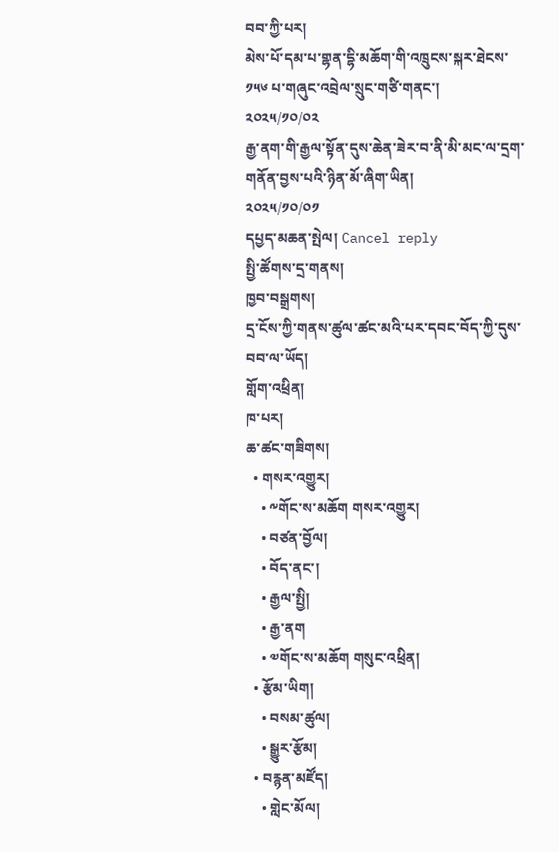བབ་ཀྱི་པར།
མེས་པོ་དམ་པ་གྷན་དྷི་མཆོག་གི་འཁྲུངས་སྐར་ཐེངས་ ༡༥༦ པ་གཞུང་འབྲེལ་སྲུང་གཙི་གནང་།
༢༠༢༥/༡༠/༠༢
རྒྱ་ནག་གི་རྒྱལ་སྟོན་དུས་ཆེན་ཟེར་བ་ནི་མི་མང་ལ་དྲག་གནོན་བྱས་པའི་ཉིན་མོ་ཞིག་ཡིན།
༢༠༢༥/༡༠/༠༡
དཔྱད་མཆན་སྤེལ། Cancel reply
སྤྱི་ཚོགས་དྲ་གནས།
ཁྱབ་བསྒྲགས།
དྲ་ངོས་ཀྱི་གནས་ཚུལ་ཚང་མའི་པར་དབང་བོད་ཀྱི་དུས་བབ་ལ་ཡོད།
གློག་འཕྲིན།
ཁ་པར།
ཆ་ཚང་གཟིགས།
  • གསར་འགྱུར།
    • ༸གོང་ས་མཆོག གསར་འགྱུར།
    • བཙན་བྱོལ།
    • བོད་ནང་།
    • རྒྱལ་སྤྱི།
    • རྒྱ་ནག
    • ༧གོང་ས་མཆོག གསུང་འཕྲིན།
  • རྩོམ་ཡིག།
    • བསམ་ཚུལ།
    • སྒྱུར་རྩོམ།
  • བརྙན་མཛོད།
    • གླེང་མོལ།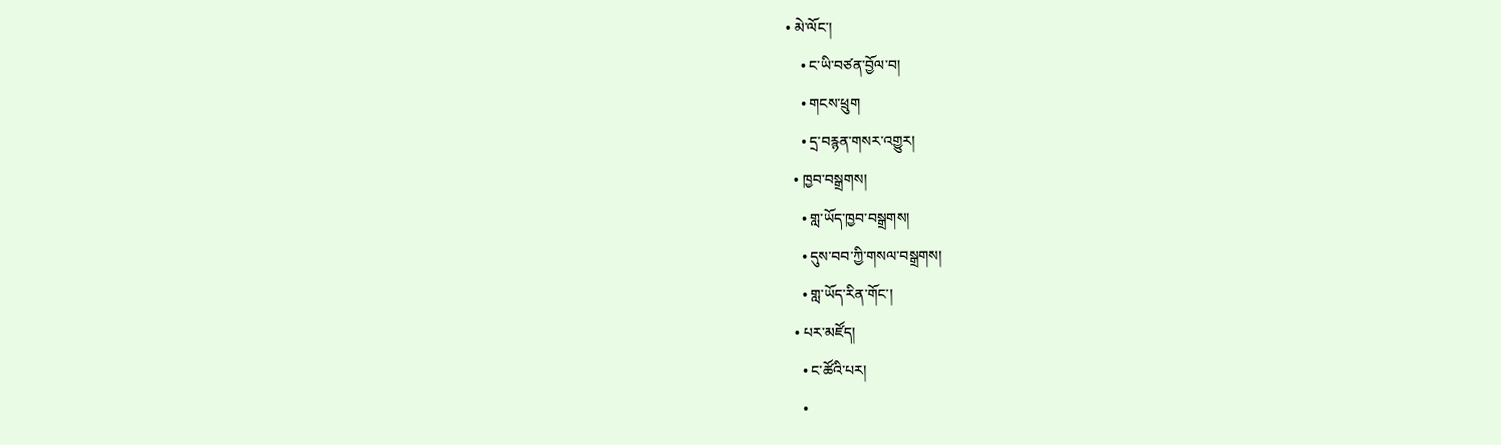• མེ་ལོང་།
    • ང་ཡི་བཙན་བྱོལ་བ།
    • གངས་ཕྲུག
    • དྲ་བརྙན་གསར་འགྱུར།
  • ཁྱབ་བསྒྲགས།
    • གླ་ཡོད་ཁྱབ་བསྒྲགས།
    • དུས་བབ་ཀྱི་གསལ་བསྒྲགས།
    • གླ་ཡོད་རིན་གོང་།
  • པར་མཛོད།
    • ང་ཚོའི་པར།
    •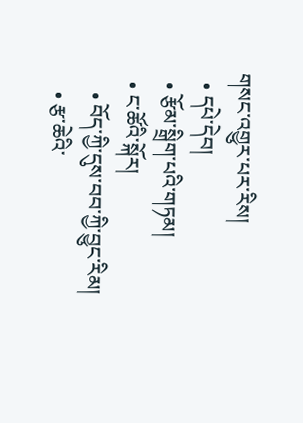གསང་འགྱུར་པར་རིས།
  • དཔེ་དེབ།
  • རྩོམ་སྒྲིག་པའི་གཏམ།
  • ང་ཚོའི་སྐོར།
    • བོད་ཀྱི་དུས་བབ་ཀྱི་བྱུང་རིམ།
    • རྩ་ཆེའི་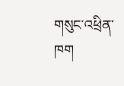གསུང་འཕྲིན་ཁག